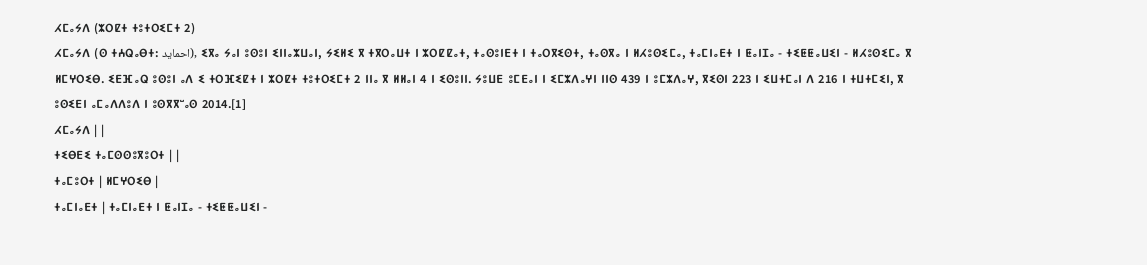ⵃⵎⴰⵢⴷ (ⵣⵔⵇⵜ ⵜⵓⵜⵔⵉⵎⵜ 2)
ⵃⵎⴰⵢⴷ (ⵙ ⵜⵄⵕⴰⴱⵜ: احمايد), ⵉⴳⴰ ⵢⴰⵏ ⵓⵙⵓⵏ ⵉⵏⵏⴰⵣⵡⴰⵏ, ⵢⵉⵍⵉ ⴳ ⵜⴳⵔⴰⵡⵜ ⵏ ⵣⵔⵇⵇⴰⵜ, ⵜⴰⵙⵓⵏⴹⵜ ⵏ ⵜⴰⵔⴳⵉⵙⵜ, ⵜⴰⵙⴳⴰ ⵏ ⵍⵃⵓⵙⵉⵎⴰ, ⵜⴰⵎⵏⴰⴹⵜ ⵏ ⵟⴰⵏⵊⴰ - ⵜⵉⵟⵟⴰⵡⵉⵏ - ⵍⵃⵓⵙⵉⵎⴰ ⴳ ⵍⵎⵖⵔⵉⴱ. ⵉⴹⴼⴰⵕ ⵓⵙⵓⵏ ⴰⴷ ⵉ ⵜⵔⴼⵉⵇⵜ ⵏ ⵣⵔⵇⵜ ⵜⵓⵜⵔⵉⵎⵜ 2 ⵏⵏⴰ ⴳ ⵍⵍⴰⵏ 4 ⵏ ⵉⵙⵓⵏⵏ. ⵢⵓⵡⴹ ⵓⵎⴹⴰⵏ ⵏ ⵉⵎⵣⴷⴰⵖⵏ ⵏⵏⵙ 439 ⵏ ⵓⵎⵣⴷⴰⵖ, ⴳⵉⵙⵏ 223 ⵏ ⵉⵡⵜⵎⴰⵏ ⴷ 216 ⵏ ⵜⵡⵜⵎⵉⵏ, ⴳ ⵓⵙⵉⴹⵏ ⴰⵎⴰⴷⴷⵓⴷ ⵏ ⵓⵙⴳⴳⵯⴰⵙ 2014.[1]
ⵃⵎⴰⵢⴷ | |
ⵜⵉⴱⴹⵉ ⵜⴰⵎⵙⵙⵓⴳⵓⵔⵜ | |
ⵜⴰⵎⵓⵔⵜ | ⵍⵎⵖⵔⵉⴱ |
ⵜⴰⵎⵏⴰⴹⵜ | ⵜⴰⵎⵏⴰⴹⵜ ⵏ ⵟⴰⵏⵊⴰ - ⵜⵉⵟⵟⴰⵡⵉⵏ -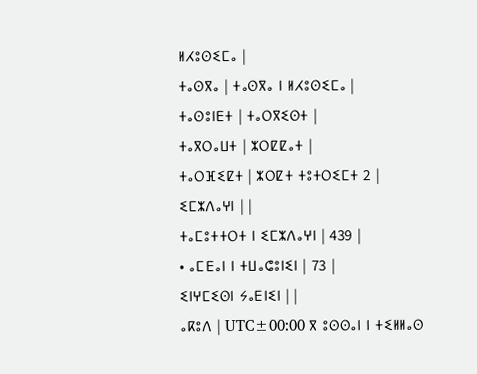ⵍⵃⵓⵙⵉⵎⴰ |
ⵜⴰⵙⴳⴰ | ⵜⴰⵙⴳⴰ ⵏ ⵍⵃⵓⵙⵉⵎⴰ |
ⵜⴰⵙⵓⵏⴹⵜ | ⵜⴰⵔⴳⵉⵙⵜ |
ⵜⴰⴳⵔⴰⵡⵜ | ⵣⵔⵇⵇⴰⵜ |
ⵜⴰⵔⴼⵉⵇⵜ | ⵣⵔⵇⵜ ⵜⵓⵜⵔⵉⵎⵜ 2 |
ⵉⵎⵣⴷⴰⵖⵏ | |
ⵜⴰⵎⵓⵜⵜⵔⵜ ⵏ ⵉⵎⵣⴷⴰⵖⵏ | 439 |
• ⴰⵎⴹⴰⵏ ⵏ ⵜⵡⴰⵛⵓⵏⵉⵏ | 73 |
ⵉⵏⵖⵎⵉⵙⵏ ⵢⴰⴹⵏⵉⵏ | |
ⴰⴽⵓⴷ | UTC±00:00 ⴳ ⵓⵙⵙⴰⵏ ⵏ ⵜⵉⵍⵍⴰⵙ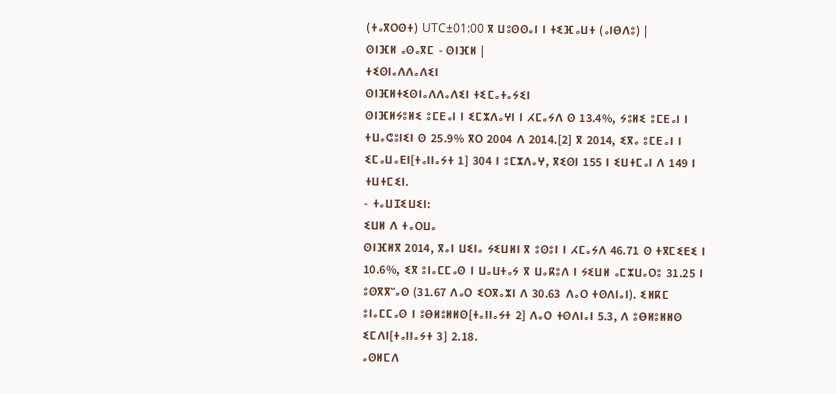(ⵜⴰⴳⵔⵙⵜ) UTC±01:00 ⴳ ⵡⵓⵙⵙⴰⵏ ⵏ ⵜⵉⴼⴰⵡⵜ (ⴰⵏⴱⴷⵓ) |
ⵙⵏⴼⵍ ⴰⵙⴰⴳⵎ - ⵙⵏⴼⵍ |
ⵜⵉⵙⵏⴰⴷⴷⴰⴷⵉⵏ
ⵙⵏⴼⵍⵜⵉⵙⵏⴰⴷⴷⴰⴷⵉⵏ ⵜⵉⵎⴰⵜⴰⵢⵉⵏ
ⵙⵏⴼⵍⵢⵓⵍⵉ ⵓⵎⴹⴰⵏ ⵏ ⵉⵎⵣⴷⴰⵖⵏ ⵏ ⵃⵎⴰⵢⴷ ⵙ 13.4%, ⵢⵓⵍⵉ ⵓⵎⴹⴰⵏ ⵏ ⵜⵡⴰⵛⵓⵏⵉⵏ ⵙ 25.9% ⴳⵔ 2004 ⴷ 2014.[2] ⴳ 2014, ⵉⴳⴰ ⵓⵎⴹⴰⵏ ⵏ ⵉⵎⴰⵡⴰⴹⵏ[ⵜⴰⵏⵏⴰⵢⵜ 1] 304 ⵏ ⵓⵎⵣⴷⴰⵖ, ⴳⵉⵙⵏ 155 ⵏ ⵉⵡⵜⵎⴰⵏ ⴷ 149 ⵏ ⵜⵡⵜⵎⵉⵏ.
- ⵜⴰⵡⵊⵉⵡⵉⵏ:
ⵉⵡⵍ ⴷ ⵜⴰⵔⵡⴰ
ⵙⵏⴼⵍⴳ 2014, ⴳⴰⵏ ⵡⵉⵏⴰ ⵢⵉⵡⵍⵏ ⴳ ⵓⵙⵓⵏ ⵏ ⵃⵎⴰⵢⴷ 46.71 ⵙ ⵜⴳⵎⵉⴹⵉ ⵏ 10.6%, ⵉⴳ ⵓⵏⴰⵎⵎⴰⵙ ⵏ ⵡⴰⵡⵜⴰⵢ ⴳ ⵡⴰⴽⵓⴷ ⵏ ⵢⵉⵡⵍ ⴰⵎⵣⵡⴰⵔⵓ 31.25 ⵏ ⵓⵙⴳⴳⵯⴰⵙ (31.67 ⴷⴰⵔ ⵉⵔⴳⴰⵣⵏ ⴷ 30.63 ⴷⴰⵔ ⵜⵙⴷⵏⴰⵏ). ⵉⵍⴽⵎ ⵓⵏⴰⵎⵎⴰⵙ ⵏ ⵓⴱⵍⵓⵍⵍⵙ[ⵜⴰⵏⵏⴰⵢⵜ 2] ⴷⴰⵔ ⵜⵙⴷⵏⴰⵏ 5.3, ⴷ ⵓⴱⵍⵓⵍⵍⵙ ⵉⵎⴷⵏ[ⵜⴰⵏⵏⴰⵢⵜ 3] 2.18.
ⴰⵙⵍⵎⴷ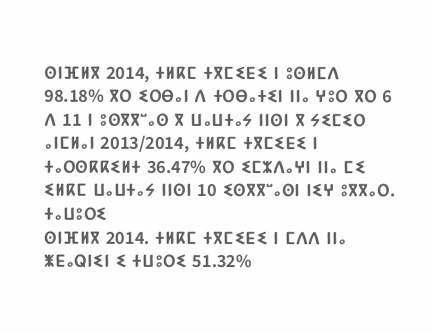ⵙⵏⴼⵍⴳ 2014, ⵜⵍⴽⵎ ⵜⴳⵎⵉⴹⵉ ⵏ ⵓⵙⵍⵎⴷ 98.18% ⴳⵔ ⵉⵔⴱⴰⵏ ⴷ ⵜⵔⴱⴰⵜⵉⵏ ⵏⵏⴰ ⵖⵓⵔ ⴳⵔ 6 ⴷ 11 ⵏ ⵓⵙⴳⴳⵯⴰⵙ ⴳ ⵡⴰⵡⵜⴰⵢ ⵏⵏⵙⵏ ⴳ ⵢⵉⵎⵉⵔ ⴰⵏⵎⵍⴰⵏ 2013/2014, ⵜⵍⴽⵎ ⵜⴳⵎⵉⴹⵉ ⵏ ⵜⴰⵔⵙⴽⴽⵉⵍⵜ 36.47% ⴳⵔ ⵉⵎⵣⴷⴰⵖⵏ ⵏⵏⴰ ⵎⵉ ⵉⵍⴽⵎ ⵡⴰⵡⵜⴰⵢ ⵏⵏⵙⵏ 10 ⵉⵙⴳⴳⵯⴰⵙⵏ ⵏⵉⵖ ⵓⴳⴳⴰⵔ.
ⵜⴰⵡⵓⵔⵉ
ⵙⵏⴼⵍⴳ 2014. ⵜⵍⴽⵎ ⵜⴳⵎⵉⴹⵉ ⵏ ⵎⴷⴷ ⵏⵏⴰ ⵥⴹⴰⵕⵏⵉⵏ ⵉ ⵜⵡⵓⵔⵉ 51.32%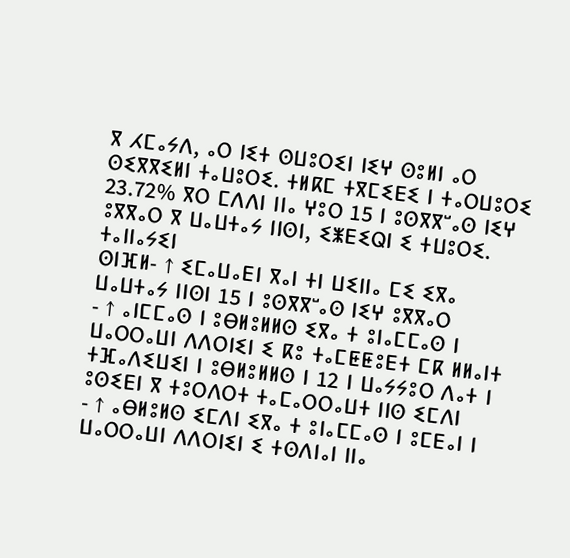ⴳ ⵃⵎⴰⵢⴷ, ⴰⵔ ⵏⵉⵜ ⵙⵡⵓⵔⵉⵏ ⵏⵉⵖ ⵙⵓⵍⵏ ⴰⵔ ⵙⵉⴳⴳⵉⵍⵏ ⵜⴰⵡⵓⵔⵉ. ⵜⵍⴽⵎ ⵜⴳⵎⵉⴹⵉ ⵏ ⵜⴰⵔⵡⵓⵔⵉ 23.72% ⴳⵔ ⵎⴷⴷⵏ ⵏⵏⴰ ⵖⵓⵔ 15 ⵏ ⵓⵙⴳⴳⵯⴰⵙ ⵏⵉⵖ ⵓⴳⴳⴰⵔ ⴳ ⵡⴰⵡⵜⴰⵢ ⵏⵏⵙⵏ, ⵉⵥⴹⵉⵕⵏ ⵉ ⵜⵡⵓⵔⵉ.
ⵜⴰⵏⵏⴰⵢⵉⵏ
ⵙⵏⴼⵍ- ↑ ⵉⵎⴰⵡⴰⴹⵏ ⴳⴰⵏ ⵜⵏ ⵡⵉⵏⵏⴰ ⵎⵉ ⵉⴳⴰ ⵡⴰⵡⵜⴰⵢ ⵏⵏⵙⵏ 15 ⵏ ⵓⵙⴳⴳⵯⴰⵙ ⵏⵉⵖ ⵓⴳⴳⴰⵔ
- ↑ ⴰⵏⵎⵎⴰⵙ ⵏ ⵓⴱⵍⵓⵍⵍⵙ ⵉⴳⴰ ⵜ ⵓⵏⴰⵎⵎⴰⵙ ⵏ ⵡⴰⵔⵔⴰⵡⵏ ⴷⴷⵔⵏⵉⵏ ⵉ ⴽⵓ ⵜⴰⵎⵟⵟⵓⴹⵜ ⵎⴽ ⵍⵍⴰⵏⵜ ⵜⴼⴰⴷⵉⵡⵉⵏ ⵏ ⵓⴱⵍⵓⵍⵍⵙ ⵏ 12 ⵏ ⵡⴰⵢⵢⵓⵔ ⴷⴰⵜ ⵏ ⵓⵙⵉⴹⵏ ⴳ ⵜⵓⵔⴷⵔⵜ ⵜⴰⵎⴰⵔⵔⴰⵡⵜ ⵏⵏⵙ ⵉⵎⴷⵏ
- ↑ ⴰⴱⵍⵓⵍⵙ ⵉⵎⴷⵏ ⵉⴳⴰ ⵜ ⵓⵏⴰⵎⵎⴰⵙ ⵏ ⵓⵎⴹⴰⵏ ⵏ ⵡⴰⵔⵔⴰⵡⵏ ⴷⴷⵔⵏⵉⵏ ⵉ ⵜⵙⴷⵏⴰⵏ ⵏⵏⴰ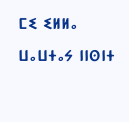ⵎⵉ ⵉⵍⵍⴰ ⵡⴰⵡⵜⴰⵢ ⵏⵏⵙⵏⵜ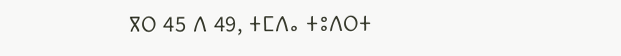ⴳⵔ 45 ⴷ 49, ⵜⵎⴷⴰ ⵜⵓⴷⵔⵜ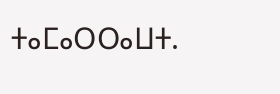ⵜⴰⵎⴰⵔⵔⴰⵡⵜ.